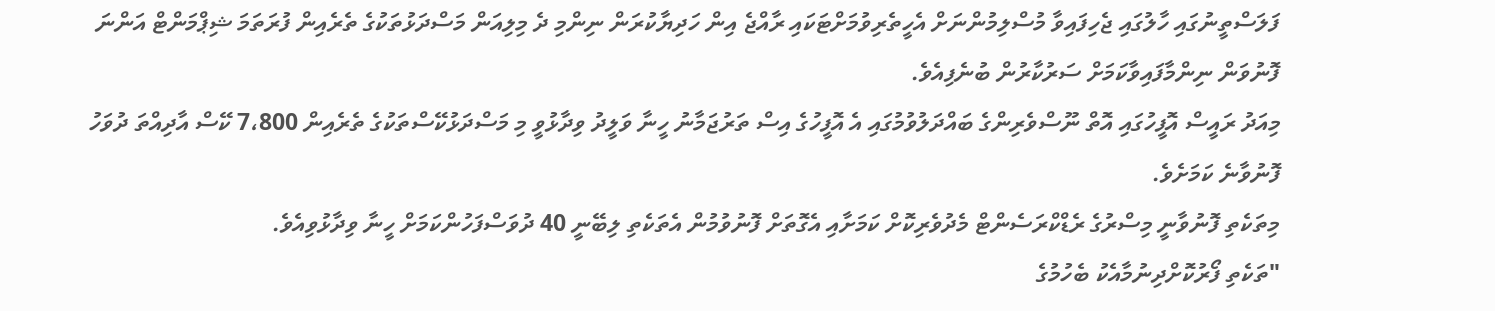ފަލަސްތީނުގައި ހާލުގައި ޖެހިފައިވާ މުސްލިމުންނަށް އެހީތެރިވުމަށްޓަކައި ރާއްޖެ އިން ހަދިޔާކުރަން ނިންމި ދެ މިލިއަން މަސްދަޅުތަކުގެ ތެރެއިން ފުރަތަމަ ޝިޕްމަންޓް އަންނަ ފޮނުވަން ނިންމާފައިވާކަމަށް ސަރުކާރުން ބުނެފިއެވެ.
މިއަދު ރައީސް އޮފީހުގައި އޮތް ނޫސްވެރިންގެ ބައްދަލުވުމުގައި އެ އޮފީހުގެ އިސް ތަރުޖަމާނު ހީނާ ވަލީދު ވިދާޅުވީ މި މަސްދަޅުކޭސްތަކުގެ ތެރެއިން 7،800 ކޭސް އާދިއްތަ ދުވަހު ފޮނުވާނެ ކަމަށެވެ.
މިތަކެތި ފޮނުވާނީ މިސްރުގެ ރެޑްކްރަސެންޓް މެދުވެރިކޮށް ކަމަށާއި އެގޮތަށް ފޮނުވުމުން އެތަކެތި ލިބޭނީ 40 ދުވަސްފަހުންކަމަށް ހީނާ ވިދާޅުވިއެވެ.
"ތަކެތި ފޯރުކޮށްދިނުމާއެކު ބެހުމުގެ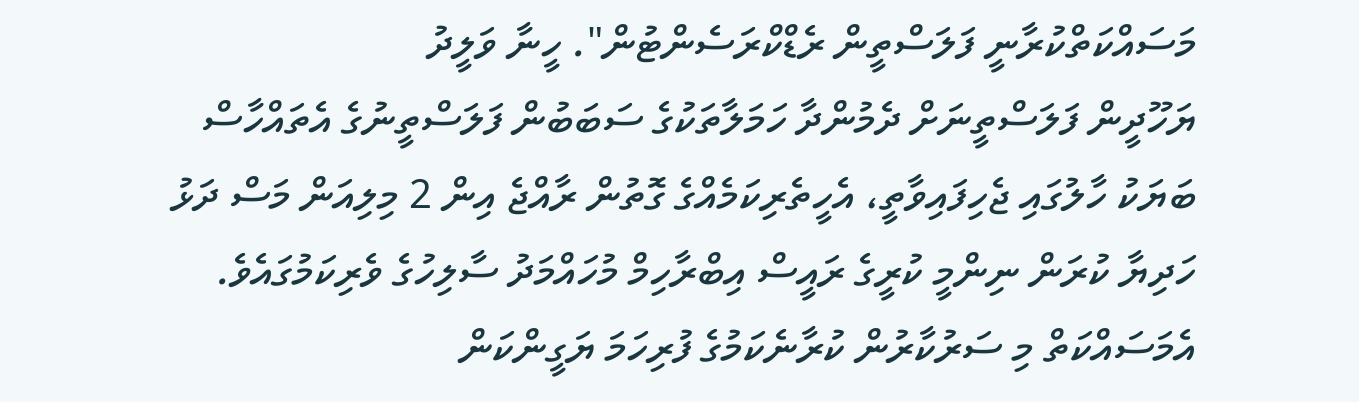މަސައްކަތްކުރާނީ ފަލަސްތީން ރެޑްކްރަސެންޓުން". ހީނާ ވަލީދު
ޔަހޫދީން ފަލަސްތީނަށް ދެމުންދާ ހަމަލާތަކުގެ ސަބަބުން ފަލަސްތީނުގެ އެތައްހާސް ބަޔަކު ހާލުގައި ޖެހިފައިވާތީ، އެހީތެރިކަމެއްގެ ގޮތުން ރާއްޖެ އިން 2 މިލިއަން މަސް ދަޅު ހަދިޔާ ކުރަން ނިންމީ ކުރީގެ ރައީސް އިބްރާހިމް މުހައްމަދު ސާލިހުގެ ވެރިކަމުގައެވެ. އެމަސައްކަތް މި ސަރުކާރުން ކުރާނެކަމުގެ ފުރިހަމަ ޔަގީންކަން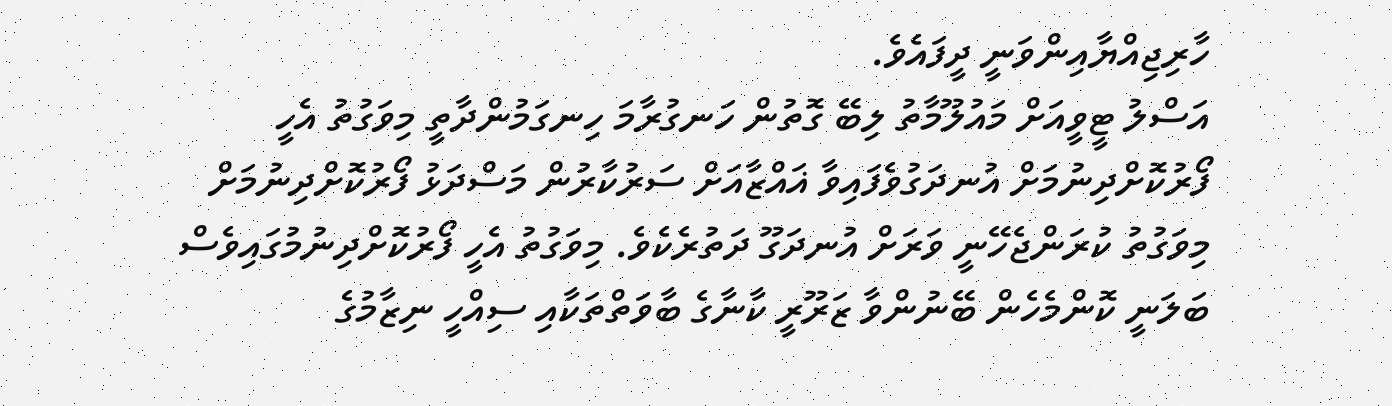ހާރިޖިއްޔާއިންވަނީ ދީފައެވެ.
އަސްލު ޓީވީއަށް މައުލޫމާތު ލިބޭ ގޮތުން ހަނގުރާމަ ހިނގަމުންދާތީ މިވަގުތު އެހީ ފޯރުކޮށްދިނުމަށް އުނދަގުވެފައިވާ ޣައްޒާއަށް ސަރުކާރުން މަސްދަޅު ފޯރުކޮށްދިނުމަށް މިވަގުތު ކުރަންޖެހޭނީ ވަރަށް އުނދަގޫ ދަތުރެކެވެ. މިވަގުތު އެހީ ފޯރުކޮށްދިނުމުގައިވެސް ބަލަނީ ކޮންމެހެން ބޭނުންވާ ޒަރޫރީ ކާނާގެ ބާވަތްތަކާއި ސިއްހީ ނިޒާމުގެ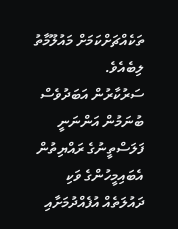ތަކެއްޗަށްކަމަށް މައުލޫމާތު ލިބެއެވެ.
ސަރުކާރުން އަބަދުވެސް ބުނަމުން އަންނަނީ ފަލަސްތީނުގެ ރައްޔިތުން އެބައިމީހުންގެ ވަކި ދައުލަތެއް އުފެއްދުމަށާއި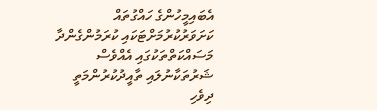އެބައިމީހުންގެ ހައްގުތައް ކަށަވަރުކުރުމަށްޓަކައި ކުރަމުންގެންދާ މަސައްކަތްތަކުގައި އެއްވެސް ޝަރުތަކާނުލައި ތާއީދުކުރުންމަތީ ދިވެހި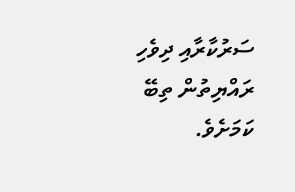ސަރުކާރާއި ދިވެހި ރައްޔިތުން ތިބޭ ކަމަށެވެ.